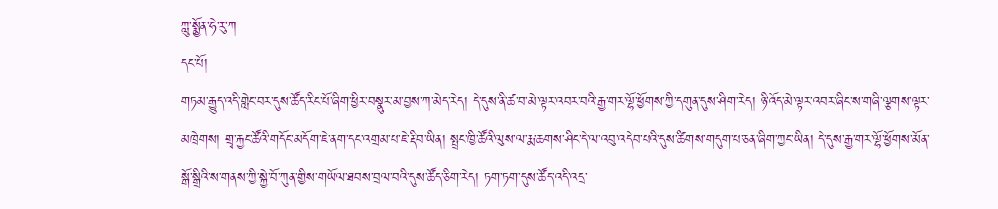ཀླུ་སྨྱོན་ཧེ་རུ་ཀ
དང་པོ།
གཏམ་རྒྱུད་འདི་གླེང་བར་དུས་ཚོད་རིང་པོ་ཞིག་ཕྱིར་བསྣུར་མ་བྱས་ཀ་མེད་རེད། དེ་དུས་ནི་ཚ་བ་མེ་ལྟར་འབར་བའི་རྒྱ་གར་ལྷོ་ཕྱོགས་ཀྱི་དགུན་དུས་ཤིག་རེད། ཉི་འོད་མེ་ལྟར་འབར་ཞིང་ས་གཞི་ལྕགས་ལྟར་མཁྲེགས། གྲྭ་རྐྱང་ཚོའི་གདོང་མདོག་ཇེ་ནག་དང་འགྲམ་པ་ཇེ་རྡིབ་ཡིན། སྤྲང་ཁྱི་ཚོའི་ལུས་ལ་རྨ་ཆགས་ཤིང་དེ་ལ་འབུ་འདེབ་པའི་དུས་ཚིགས་གདུག་པ་ཅན་ཞིག་ཀྱང་ཡིན། དེ་དུས་རྒྱ་གར་ལྷོ་ཕྱོགས་མོན་སྒོ་སྒྲིའི་ས་གནས་ཀྱི་སྐྱེ་བོ་ཀུན་གྱིས་གཡོལ་ཐབས་བྲལ་བའི་དུས་ཚོད་ཅིག་རེད། ཏག་ཏག་དུས་ཚོད་འདི་འདྲ་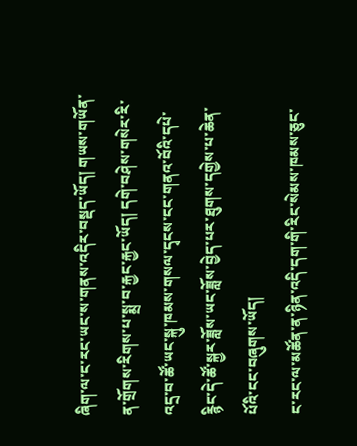ཞིག་ལ་ང་རང་ཡང་ས་གནས་འདིར་བསྡད་ཡོད། གཡས་གཡོན་ན་གྲོགས་རིགས་པ་སྨྲ་བ་རྐྱང་རྐྱང་ཡོད། དགེ་བཤེས་གསེར་རི་འདྲ་བ་ཚོ་ཡང་སྐུ་ཁམས་གསལ་དྭངས་ངང་གནའ་བོའི་དཔེ་རྙིང་དེ་ཚོ་སྐྱར་ཟློས་ཡང་ཟློས་བྱེད་པར་ཐུགས་དགྱེས་པ་ཆེན་པོའི་ངང་བཞུགས་ཡོད།
ང་རང་ལ་མཚོན་ན་ཉིན་འདི་དག་གི་རིང་སེམས་ཁམས་ཅུང་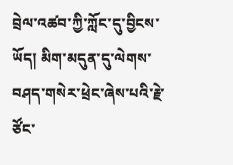བྲེལ་འཚབ་ཀྱི་ཀློང་དུ་བྱིངས་ཡོད། མིག་མདུན་དུ་ལེགས་བཤད་གསེར་ཕྲེང་ཞེས་པའི་རྗེ་ཙོང་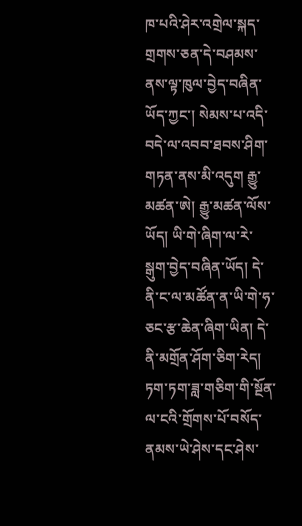ཁ་པའི་ཤེར་འགྲེལ་སྐད་གྲགས་ཅན་དེ་བཤམས་ནས་ལྟ་ཁུལ་བྱེད་བཞིན་ཡོད་ཀྱང་། སེམས་པ་འདི་བདེ་ལ་འབབ་ཐབས་ཤིག་གཏན་ནས་མི་འདུག རྒྱུ་མཚན་ཨེ། རྒྱུ་མཚན་ལོས་ཡོད། ཡི་གེ་ཞིག་ལ་རེ་སྒུག་བྱེད་བཞིན་ཡོད། དེ་ནི་ང་ལ་མཚོན་ན་ཡི་གེ་ཧ་ཅང་རྩ་ཆེན་ཞིག་ཡིན། དེ་ནི་མགྲོན་ཤོག་ཅིག་རེད། ཏག་ཏག་ཟླ་གཅིག་གི་སྔོན་ལ་ངའི་གྲོགས་པོ་བསོད་ནམས་ཡེ་ཤེས་དང་ཤེས་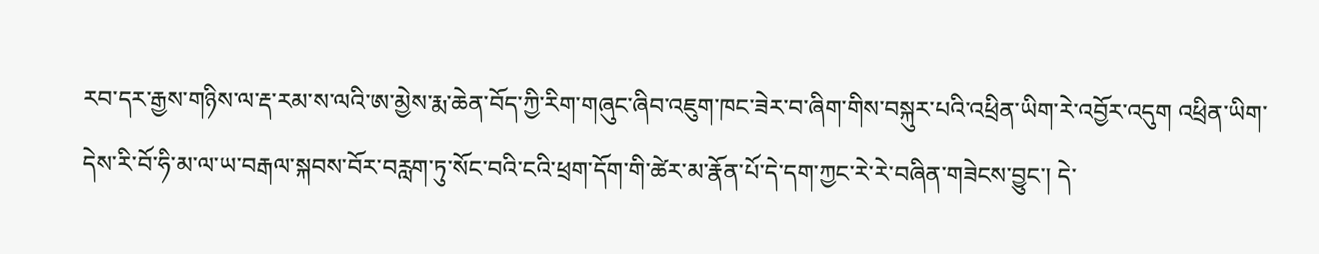རབ་དར་རྒྱས་གཉིས་ལ་རྡ་རམ་ས་ལའི་ཨ་མྱེས་རྨ་ཆེན་བོད་ཀྱི་རིག་གཞུང་ཞིབ་འཇུག་ཁང་ཟེར་བ་ཞིག་གིས་བསྐུར་པའི་འཕྲིན་ཡིག་རེ་འབྱོར་འདུག འཕྲིན་ཡིག་དེས་རི་བོ་ཧི་མ་ལ་ཡ་བརྒལ་སྐབས་བོར་བརླག་ཏུ་སོང་བའི་ངའི་ཕྲག་དོག་གི་ཚེར་མ་རྣོན་པོ་དེ་དག་ཀྱང་རེ་རེ་བཞིན་གཟེངས་བྱུང་། དེ་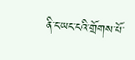ནི་ང་ཡང་ངའི་གྲོགས་པོ་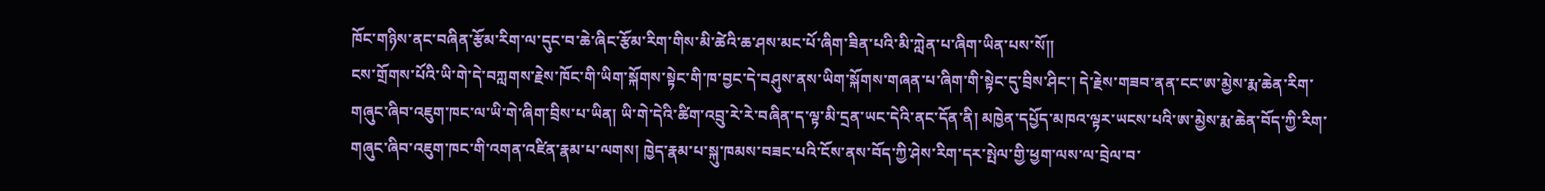ཁོང་གཉིས་ནང་བཞིན་རྩོམ་རིག་ལ་དུང་བ་ཆེ་ཞིང་རྩོམ་རིག་གིས་མི་ཚེའི་ཆ་ཤས་མང་པོ་ཞིག་ཟིན་པའི་མི་ཀླེན་པ་ཞིག་ཡིན་པས་སོ།།
ངས་གྲོགས་པོའི་ཡི་གེ་དེ་བཀླགས་རྗེས་ཁོང་གི་ཡིག་སྐོགས་སྟེང་གི་ཁ་བྱང་དེ་བཤུས་ནས་ཡིག་སྐོགས་གཞན་པ་ཞིག་གི་སྟེང་དུ་བྲིས་ཤིང་། དེ་རྗེས་གཟབ་ནན་ངང་ཨ་མྱེས་རྨ་ཆེན་རིག་གཞུང་ཞིབ་འཇུག་ཁང་ལ་ཡི་གེ་ཞིག་བྲིས་པ་ཡིན། ཡི་གེ་དེའི་ཚིག་འབྲུ་རེ་རེ་བཞིན་ད་ལྟ་མི་དྲན་ཡང་དེའི་ནང་དོན་ནི། མཁྱེན་དཔྱོད་མཁའ་ལྟར་ཡངས་པའི་ཨ་མྱེས་རྨ་ཆེན་བོད་ཀྱི་རིག་གཞུང་ཞིབ་འཇུག་ཁང་གི་འགན་འཛིན་རྣམ་པ་ལགས། ཁྱེད་རྣམ་པ་སྐུ་ཁམས་བཟང་པའི་ངོས་ནས་བོད་ཀྱི་ཤེས་རིག་དར་སྤེལ་གྱི་ཕྱག་ལས་ལ་བྲེལ་བ་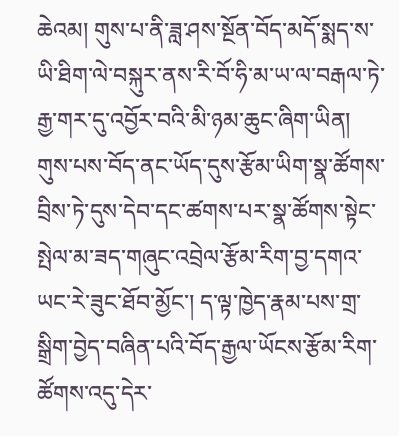ཆེའམ། གུས་པ་ནི་ཟླ་ཤས་སྔོན་བོད་མདོ་སྨད་ས་ཡི་ཐིག་ལེ་བསྐུར་ནས་རི་བོ་ཧི་མ་ཡ་ལ་བརྒལ་ཏེ་རྒྱ་གར་དུ་འབྱོར་བའི་མི་ཉམ་ཆུང་ཞིག་ཡིན། གུས་པས་བོད་ནང་ཡོད་དུས་རྩོམ་ཡིག་སྣ་ཚོགས་བྲིས་ཏེ་དུས་དེབ་དང་ཚགས་པར་སྣ་ཚོགས་སྟེང་སྤེལ་མ་ཟད་གཞུང་འབྲེལ་རྩོམ་རིག་བྱ་དགའ་ཡང་རེ་ཟུང་ཐོབ་མྱོང་། ད་ལྟ་ཁྱེད་རྣམ་པས་གྲ་སྒྲིག་བྱེད་བཞིན་པའི་བོད་རྒྱལ་ཡོངས་རྩོམ་རིག་ཚོགས་འདུ་དེར་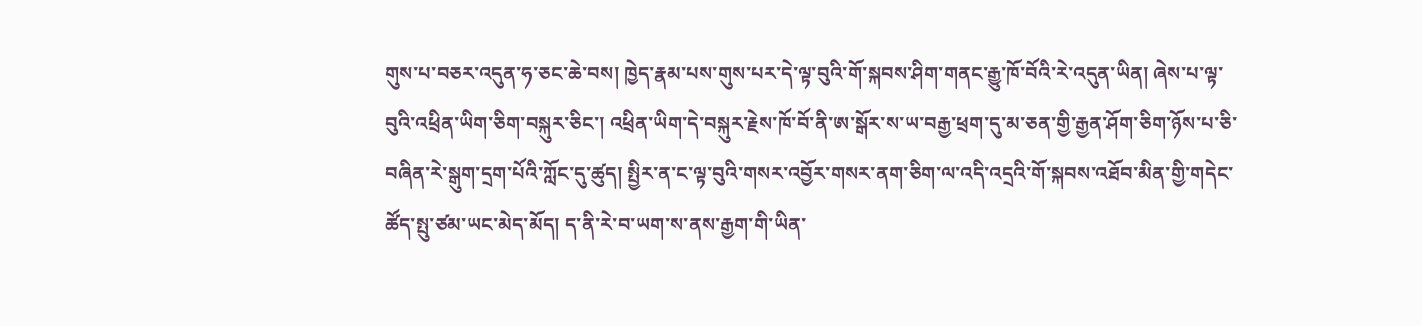གུས་པ་བཅར་འདུན་ཧ་ཅང་ཆེ་བས། ཁྱེད་རྣམ་པས་གུས་པར་དེ་ལྟ་བུའི་གོ་སྐབས་ཤིག་གནང་རྒྱུ་ཁོ་བོའི་རེ་འདུན་ཡིན། ཞེས་པ་ལྟ་བུའི་འཕྲིན་ཡིག་ཅིག་བསྐུར་ཅིང་། འཕྲིན་ཡིག་དེ་བསྐུར་རྗེས་ཁོ་བོ་ནི་ཨ་སྒོར་ས་ཡ་བརྒྱ་ཕྲག་དུ་མ་ཅན་གྱི་རྒྱན་ཤོག་ཅིག་ཉོས་པ་ཅི་བཞིན་རེ་སྒུག་དྲག་པོའི་ཀློང་དུ་ཚུད། སྤྱིར་ན་ང་ལྟ་བུའི་གསར་འབྱོར་གསར་ནག་ཅིག་ལ་འདི་འདྲའི་གོ་སྐབས་འཐོབ་མིན་གྱི་གདེང་ཚོད་སྤུ་ཙམ་ཡང་མེད་མོད། ད་ནི་རེ་བ་ཡག་ས་ནས་རྒྱག་གི་ཡིན་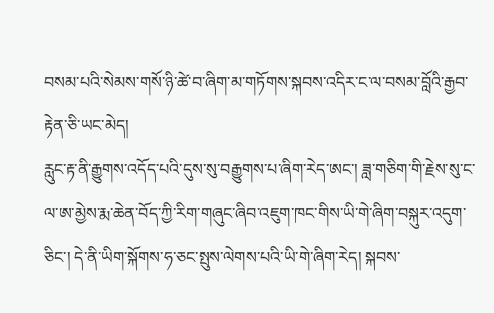བསམ་པའི་སེམས་གསོ་ཉི་ཚེ་བ་ཞིག་མ་གཏོགས་སྐབས་འདིར་ང་ལ་བསམ་བློའི་རྒྱབ་རྟེན་ཅི་ཡང་མེད།
རླུང་རྟ་ནི་རྒྱུགས་འདོད་པའི་དུས་སུ་བརྒྱུགས་པ་ཞིག་རེད་ཨང་། ཟླ་གཅིག་གི་རྗེས་སུ་ང་ལ་ཨ་མྱེས་རྨ་ཆེན་བོད་ཀྱི་རིག་གཞུང་ཞིབ་འཇུག་ཁང་གིས་ཡི་གེ་ཞིག་བསྐུར་འདུག་ཅིང་། དེ་ནི་ཡིག་སྐོགས་ཧ་ཅང་སྤུས་ལེགས་པའི་ཡི་གེ་ཞིག་རེད། སྐབས་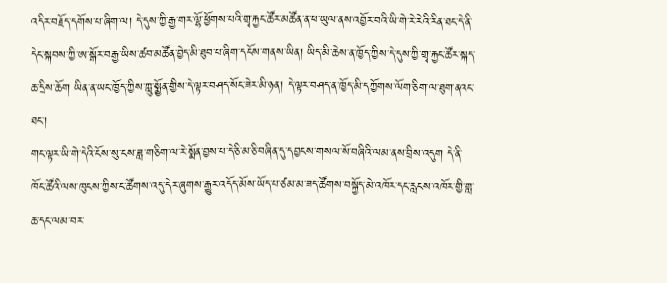འདིར་བརྗོད་དགོས་པ་ཞིག་ལ། དེ་དུས་ཀྱི་རྒྱ་གར་ལྷོ་ཕྱོགས་པའི་གྲྭ་རྐྱང་ཚོར་མཚོན་ན་ཕ་ཡུལ་ནས་འབྱོར་བའི་ཡི་གེ་རེ་རེའི་རིན་ཐང་དེ་ནི་དེང་སྐབས་ཀྱི་ཨ་སྒོར་བརྒྱ་ཡིས་ཚབ་མཚོན་བྱེད་མི་ཐུབ་པ་ཞིག་དངོས་གནས་ཡིན། ཡིད་མི་ཆེས་ན་ཁྱོད་ཀྱིས་དེ་དུས་ཀྱི་གྲྭ་རྐྱང་ཚོར་སྐད་ཆ་དྲིས་ཆོག ཡིན་ན་ཡང་ཁྱོད་ཀྱིས་ཀླུ་སྨྱོན་གྱིས་དེ་ལྟར་བཤད་སོང་ཟེར་མི་ཉན། དེ་ལྟར་བཤད་ན་ཁྱོད་མི་དཀྱོགས་ལོག་ཅིག་ལ་ཐུག་ནའང་ཐང་།
གང་ལྟར་ཡི་གེ་དེའི་ངོས་སུ་ངས་ཟླ་གཅིག་ལ་རེ་སྨོན་བྱས་པ་དེ་ཅི་མ་ཅི་བཞིན་དུ་དབྱངས་གསལ་སོ་བཞིའི་ལམ་ནས་བྲིས་འདུག དེ་ནི་ཁོང་ཚོའི་ལས་ཁུངས་ཀྱིས་ང་ཚོགས་འདུ་དེར་ཞུགས་རྒྱུར་འདོད་མོས་ཡོད་པ་ཙམ་མ་ཟད་ཚོགས་བསྐྱོད་མེ་འཁོར་དང་རླངས་འཁོར་གྱི་གླ་ཆ་དང་ལམ་བར་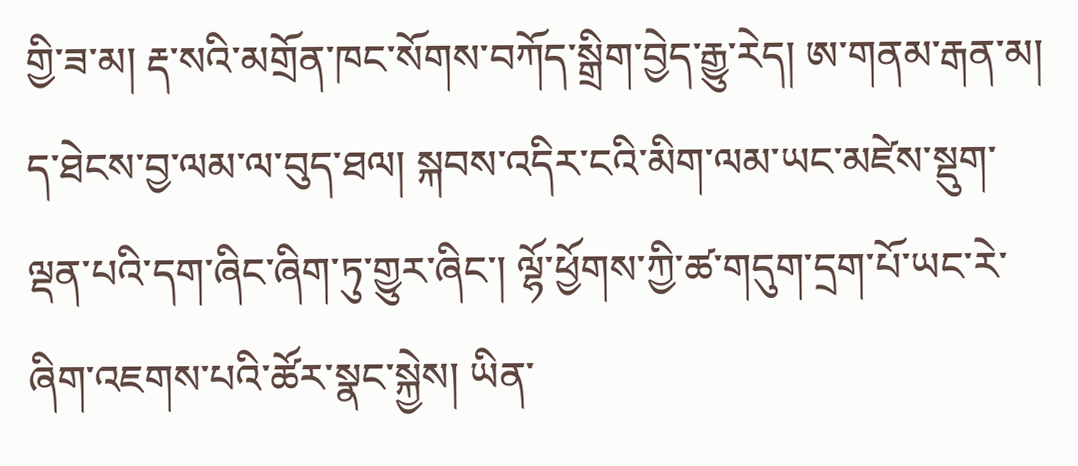གྱི་ཟ་མ། རྡ་སའི་མགྲོན་ཁང་སོགས་བཀོད་སྒྲིག་བྱེད་རྒྱུ་རེད། ཨ་གནམ་རྒན་མ། ད་ཐེངས་བྱ་ལམ་ལ་བུད་ཐལ། སྐབས་འདིར་ངའི་མིག་ལམ་ཡང་མཛེས་སྡུག་ལྡན་པའི་དག་ཞིང་ཞིག་ཏུ་གྱུར་ཞིང་། ལྷོ་ཕྱོགས་ཀྱི་ཚ་གདུག་དྲག་པོ་ཡང་རེ་ཞིག་འཇགས་པའི་ཚོར་སྣང་སྐྱེས། ཡིན་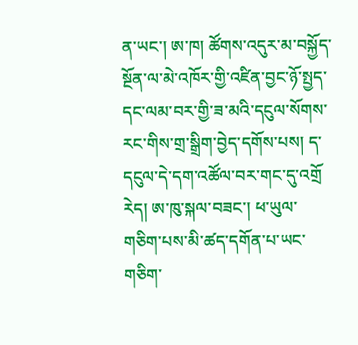ན་ཡང་། ཨ་ཁ། ཚོགས་འདུར་མ་བསྐྱོད་སྔོན་ལ་མེ་འཁོར་གྱི་འཛིན་བྱང་ཉོ་སྤྱད་དང་ལམ་བར་གྱི་ཟ་མའི་དངུལ་སོགས་རང་གིས་གྲ་སྒྲིག་བྱེད་དགོས་པས། ད་དངུལ་དེ་དག་འཚོལ་བར་གང་དུ་འགྲོ རེད། ཨ་ཁུ་སྐལ་བཟང་། ཕ་ཡུལ་གཅིག་པས་མི་ཚད་དགོན་པ་ཡང་གཅིག་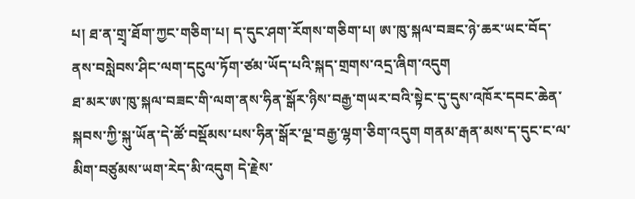པ། ཐ་ན་གྲྭ་ཐོག་ཀྱང་གཅིག་པ། ད་དུང་ཤག་རོགས་གཅིག་པ། ཨ་ཁུ་སྐལ་བཟང་ཉེ་ཆར་ཡང་བོད་ནས་བསླེབས་ཤིང་ལག་དངུལ་ཏོག་ཙམ་ཡོད་པའི་སྐད་གྲགས་འདྲ་ཞིག་འདུག
ཐ་མར་ཨ་ཁུ་སྐལ་བཟང་གི་ལག་ནས་ཧིན་སྒོར་ཉིས་བརྒྱ་གཡར་བའི་སྟེང་དུ་དུས་འཁོར་དབང་ཆེན་སྐབས་ཀྱི་སྐུ་ཡོན་དེ་ཚོ་བསྡོམས་པས་ཧིན་སྒོར་ལྔ་བརྒྱ་ལྷག་ཅིག་འདུག གནམ་རྒན་མས་ད་དུང་ང་ལ་མིག་བཙུམས་ཡག་རེད་མི་འདུག དེ་རྗེས་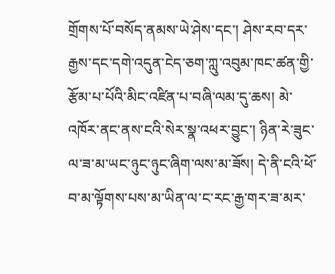གྲོགས་པོ་བསོད་ནམས་ཡེ་ཤེས་དང་། ཤེས་རབ་དར་རྒྱས་དང་དགེ་འདུན་ངེད་ཅག་ཀླུ་འབུམ་ཁང་ཚན་གྱི་རྩོམ་པ་པོའི་མིང་འཛིན་པ་བཞི་ལམ་དུ་ཆས། མེ་འཁོར་ནང་ནས་ངའི་སེར་སྣ་འཕར་བྱུང་། ཉིན་རེ་ཟུང་ལ་ཟ་མ་ཡང་ཉུང་ཉུང་ཞིག་ལས་མ་ཟོས། དེ་ནི་ངའི་ཕོ་བ་མ་ལྟོགས་པས་མ་ཡིན་ལ་ང་རང་རྒྱ་གར་ཟ་མར་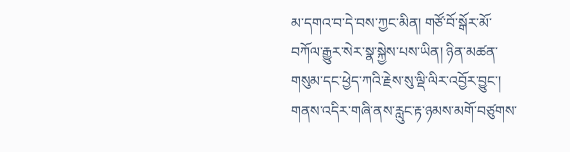མ་དགའ་བ་དེ་བས་ཀྱང་མིན། གཙོ་བོ་སྒོར་མོ་བཀོལ་རྒྱུར་སེར་སྣ་སྐྱེས་པས་ཡིན། ཉིན་མཚན་གསུམ་དང་ཕྱེད་ཀའི་རྗེས་སུ་ལྡི་ལིར་འབྱོར་བྱུང་། གནས་འདིར་གཞི་ནས་རླུང་རྟ་ཉམས་མགོ་བཙུགས་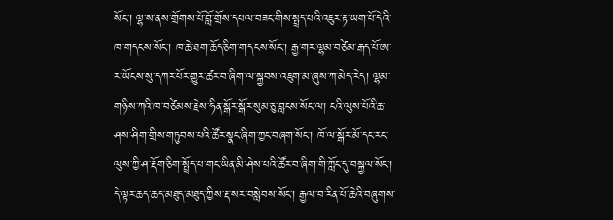སོང་། ལྷ་ས་ནས་གྲོགས་པོ་བློ་གྲོས་དཔལ་བཟང་གིས་སྤྲད་པའི་འཇུར་རྟ་ཡག་པོ་དེའི་ཁ་གདངས་སོང་། ཁ་ཆེ་ཐག་ཆོད་ཅིག་གདངས་སོང་། རྒྱ་གར་ལྷམ་བཙེམ་རྒད་པོ་ཨ་ར་ཡོངས་སུ་དཀར་པོར་གྱུར་ཚར་བ་ཞིག་ལ་སྐྱབས་འཇུག་མ་ཞུས་ཀ་མེད་རེད། ལྷམ་གཉིས་ཀའི་ཁ་བཙེམས་རྗེས་ཧིན་སྒོར་སྒོར་སུམ་ཅུ་བླངས་སོང་ལ། ངའི་ལུས་པོའི་ཆ་ཤས་ཤིག་གྲིས་གཏུབས་པའི་ཚོར་སྣང་ཞིག་ཀྱང་བཞག་སོང་། ཁོ་ལ་སྒོར་མོ་དང་རང་ལུས་ཀྱི་ཤ་རྡོག་ཅིག་སྤྲོད་པ་གང་ཡིན་མི་ཤེས་པའི་ཚོར་བ་ཞིག་གི་ཀློང་དུ་བསྐྱལ་སོང་།
དེ་ལྟར་ཆད་ཆད་མཐུད་མཐུད་ཀྱིས་རྡ་སར་བསླེབས་སོང་། རྒྱལ་བ་རིན་པོ་ཆེའི་བཞུགས་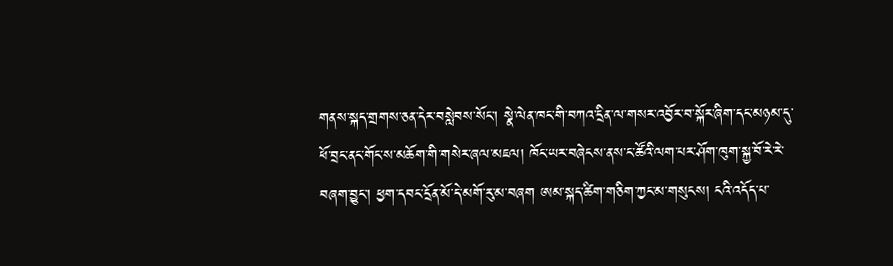གནས་སྐད་གྲགས་ཅན་དེར་བསླེབས་སོང་། སྣེ་ལེན་ཁང་གི་བཀའ་དྲིན་ལ་གསར་འབྱོར་བ་སྐོར་ཞིག་དང་མཉམ་དུ་ཕོ་བྲང་ནང་གོང་ས་མཆོག་གི་གསེར་ཞལ་མཇལ། ཁོང་ཡར་བཞེངས་ནས་ང་ཚོའི་ལག་པར་ཤོག་ཁུག་སྐྱ་བོ་རེ་རེ་བཞག་བྱུང་། ཕྱག་དབང་དྲོན་མོ་དེ་མགོ་རུ་མ་བཞག ཨམ་སྐད་ཚིག་གཅིག་ཀྱང་མ་གསུངས། ངའི་འདོད་པ་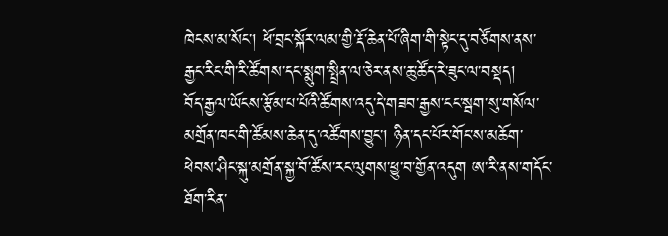ཁེངས་མ་སོང་། ཕོ་བྲང་སྐོར་ལམ་གྱི་རྡོ་ཆེན་པོ་ཞིག་གི་སྟེང་དུ་བཙོགས་ནས་རྒྱང་རིང་གི་རི་ཚོགས་དང་སྨུག་སྤྲིན་ལ་ཅེར་ནས་ཆུ་ཚོད་རེ་ཟུང་ལ་བསྡད།
བོད་རྒྱལ་ཡོངས་རྩོམ་པ་པོའི་ཚོགས་འདུ་དེ་གཟབ་རྒྱས་ངང་སྦག་སུ་གསོལ་མགྲོན་ཁང་གི་ཚོམས་ཆེན་དུ་འཚོགས་བྱུང་། ཉིན་དང་པོར་གོང་ས་མཆོག་ཕེབས་ཤིང་སྐུ་མགྲོན་སྐྱ་བོ་ཚོས་རང་ལུགས་ཕྱུ་བ་གྱོན་འདུག ཨ་རི་ནས་གདོང་ཐོག་རིན་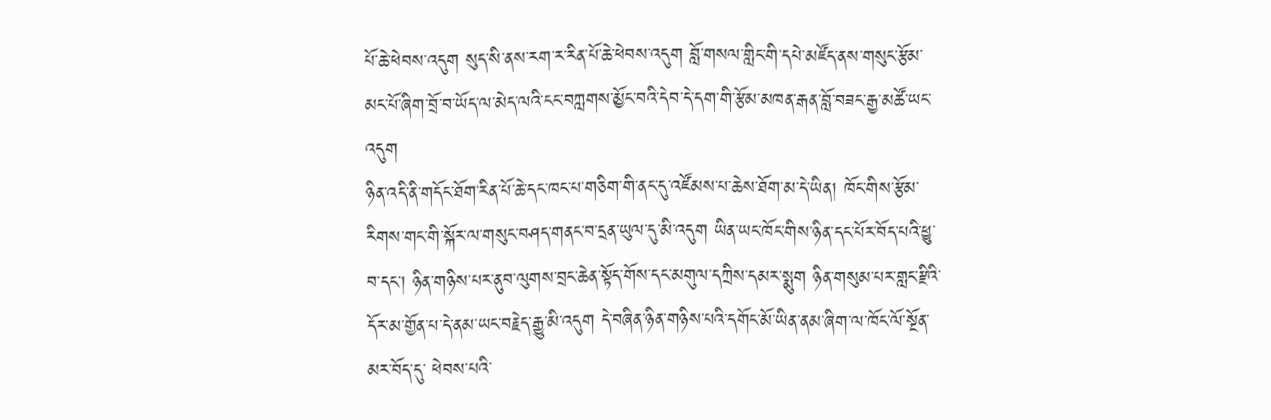པོ་ཆེ་ཕེབས་འདུག སུད་སི་ནས་རག་ར་རིན་པོ་ཆེ་ཕེབས་འདུག བློ་གསལ་གླིང་གི་དཔེ་མཛོད་ནས་གསུང་རྩོམ་མང་པོ་ཞིག་བྲོ་བ་ཡོད་ལ་མེད་ལའི་ངང་བཀླགས་མྱོང་བའི་དེབ་དེ་དག་གི་རྩོམ་མཁན་རྒན་བློ་བཟང་རྒྱ་མཚོ་ཡང་འདུག
ཉིན་འདི་ནི་གདོང་ཐོག་རིན་པོ་ཆེ་དང་ཁང་པ་གཅིག་གི་ནང་དུ་འཛོམས་པ་ཆེས་ཐོག་མ་དེ་ཡིན། ཁོང་གིས་རྩོམ་རིགས་གང་གི་སྐོར་ལ་གསུང་བཤད་གནང་བ་དྲན་ཡུལ་དུ་མི་འདུག ཡིན་ཡང་ཁོང་གིས་ཉིན་དང་པོར་བོད་པའི་ཕྱུ་བ་དང་། ཉིན་གཉིས་པར་ནུབ་ལུགས་བྲང་ཆེན་སྟོད་གོས་དང་མགུལ་དཀྲིས་དམར་སྨུག ཉིན་གསུམ་པར་གླང་རྫིའི་དོར་མ་གྱོན་པ་དེ་ནམ་ཡང་བརྗེད་རྒྱུ་མི་འདུག དེ་བཞིན་ཉིན་གཉིས་པའི་དགོང་མོ་ཡིན་ནམ་ཞིག་ལ་ཁོང་ལོ་སྔོན་མར་བོད་དུ་ ཕེབས་པའི་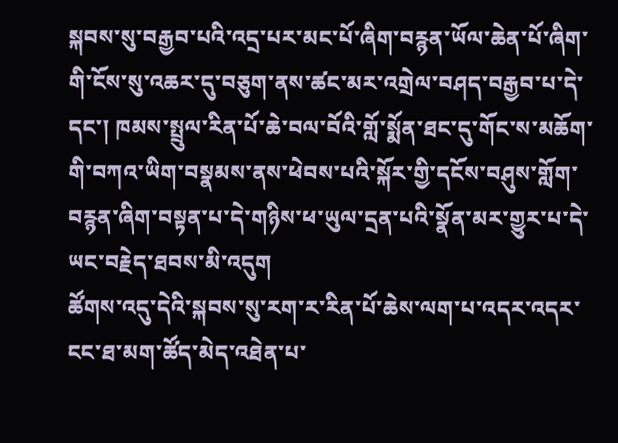སྐབས་སུ་བརྒྱབ་པའི་འདྲ་པར་མང་པོ་ཞིག་བརྙན་ཡོལ་ཆེན་པོ་ཞིག་གི་ངོས་སུ་འཆར་དུ་བཅུག་ནས་ཚང་མར་འགྲེལ་བཤད་བརྒྱབ་པ་དེ་དང་། ཁམས་སྤྲུལ་རིན་པོ་ཆེ་བལ་བོའི་གློ་སྨོན་ཐང་དུ་གོང་ས་མཆོག་གི་བཀའ་ཡིག་བསྣམས་ནས་ཕེབས་པའི་སྐོར་གྱི་དངོས་བཤུས་གློག་བརྙན་ཞིག་བསྟན་པ་དེ་གཉིས་ཕ་ཡུལ་དྲན་པའི་སྣོན་མར་གྱུར་པ་དེ་ཡང་བརྗེད་ཐབས་མི་འདུག
ཚོགས་འདུ་དེའི་སྐབས་སུ་རག་ར་རིན་པོ་ཆེས་ལག་པ་འདར་འདར་ངང་ཐ་མག་ཚོད་མེད་འཐེན་པ་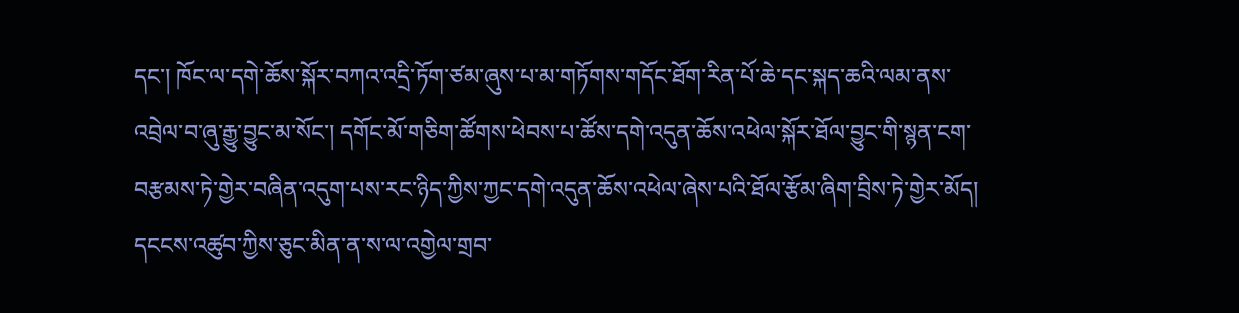དང་། ཁོང་ལ་དགེ་ཆོས་སྐོར་བཀའ་འདྲི་ཏོག་ཙམ་ཞུས་པ་མ་གཏོགས་གདོང་ཐོག་རིན་པོ་ཆེ་དང་སྐད་ཆའི་ལམ་ནས་འབྲེལ་བ་ཞུ་རྒྱུ་བྱུང་མ་སོང་། དགོང་མོ་གཅིག་ཚོགས་ཕེབས་པ་ཚོས་དགེ་འདུན་ཆོས་འཕེལ་སྐོར་ཐོལ་བྱུང་གི་སྙན་ངག་བརྩམས་ཏེ་གྱེར་བཞིན་འདུག་པས་རང་ཉིད་ཀྱིས་ཀྱང་དགེ་འདུན་ཆོས་འཕེལ་ཞེས་པའི་ཐོལ་རྩོམ་ཞིག་བྲིས་ཏེ་གྱེར་མོད། དངངས་འཚུབ་ཀྱིས་ཅུང་མིན་ན་ས་ལ་འགྱེལ་གྲབ་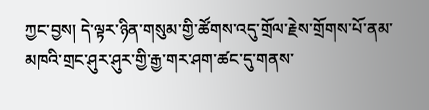ཀྱང་བྱས། དེ་ལྟར་ཉིན་གསུམ་གྱི་ཚོགས་འདུ་གྲོལ་རྗེས་གྲོགས་པོ་ནམ་མཁའི་གྲང་ཤུར་ཤུར་གྱི་རྒྱ་གར་ཤག་ཚང་དུ་གནས་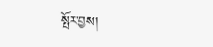སྤོར་བྱས།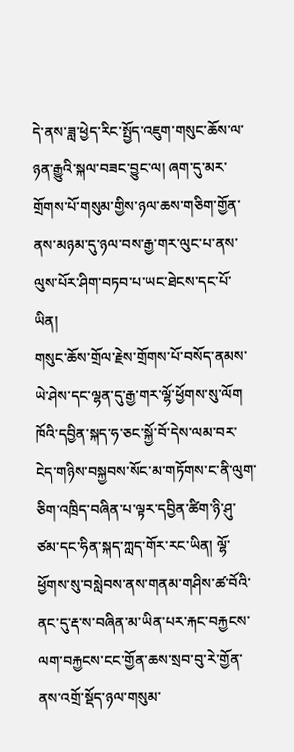དེ་ནས་ཟླ་ཕྱེད་རིང་སྤྱོད་འཇུག་གསུང་ཆོས་ལ་ཉན་རྒྱུའི་སྐལ་བཟང་བྱུང་ལ། ཞག་དུ་མར་གྲོགས་པོ་གསུམ་གྱིས་ཉལ་ཆས་གཅིག་གྱོན་ནས་མཉམ་དུ་ཉལ་བས་རྒྱ་གར་ལུང་པ་ནས་ལུས་པོར་ཤིག་བཏབ་པ་ཡང་ཐེངས་དང་པོ་ཡིན།
གསུང་ཆོས་གྲོལ་རྗེས་གྲོགས་པོ་བསོད་ནམས་ཡེ་ཤེས་དང་ལྷན་དུ་རྒྱ་གར་ལྷོ་ཕྱོགས་སུ་ལོག ཁོའི་དབྱིན་སྐད་ཧ་ཅང་སྐྱོ་བོ་དེས་ལམ་བར་ངེད་གཉིས་བསྐྱབས་སོང་མ་གཏོགས་ང་ནི་ལུག་ཅིག་འཁྲིད་བཞིན་པ་ལྟར་དབྱིན་ཚིག་ཉི་ཤུ་ཙམ་དང་ཧིན་སྐད་ཀླད་གོར་རང་ཡིན། ལྷོ་ཕྱོགས་སུ་བསླེབས་ནས་གནམ་གཤིས་ཚ་བོའི་ནང་དུ་རྡ་ས་བཞིན་མ་ཡིན་པར་རྐང་བརྐྱངས་ལག་བརྐྱངས་ངང་གྱོན་ཆས་སྲབ་བུ་རེ་གྱོན་ནས་འགྲོ་སྡོད་ཉལ་གསུམ་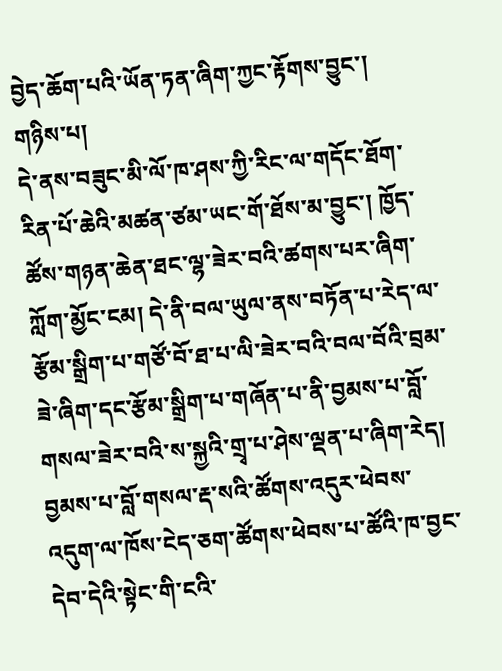བྱེད་ཆོག་པའི་ཡོན་ཏན་ཞིག་ཀྱང་རྟོགས་བྱུང་།
གཉིས་པ།
དེ་ནས་བཟུང་མི་ལོ་ཁ་ཤས་ཀྱི་རིང་ལ་གདོང་ཐོག་རིན་པོ་ཆེའི་མཚན་ཙམ་ཡང་གོ་ཐོས་མ་བྱུང་། ཁྱོད་ཚོས་གཉན་ཆེན་ཐང་ལྷ་ཟེར་བའི་ཚགས་པར་ཞིག་ཀློག་མྱོང་ངམ། དེ་ནི་བལ་ཡུལ་ནས་བཏོན་པ་རེད་ལ་རྩོམ་སྒྲིག་པ་གཙོ་བོ་ཐ་པ་ལི་ཟེར་བའི་བལ་བོའི་བྲམ་ཟེ་ཞིག་དང་རྩོམ་སྒྲིག་པ་གཞོན་པ་ནི་བྱམས་པ་བློ་གསལ་ཟེར་བའི་ས་སྐྱའི་གྲྭ་པ་ཤེས་ལྡན་པ་ཞིག་རེད། བྱམས་པ་བློ་གསལ་རྡ་སའི་ཚོགས་འདུར་ཕེབས་འདུག་ལ་ཁོས་ངེད་ཅག་ཚོགས་ཕེབས་པ་ཚོའི་ཁ་བྱང་དེབ་དེའི་སྟེང་གི་ངའི་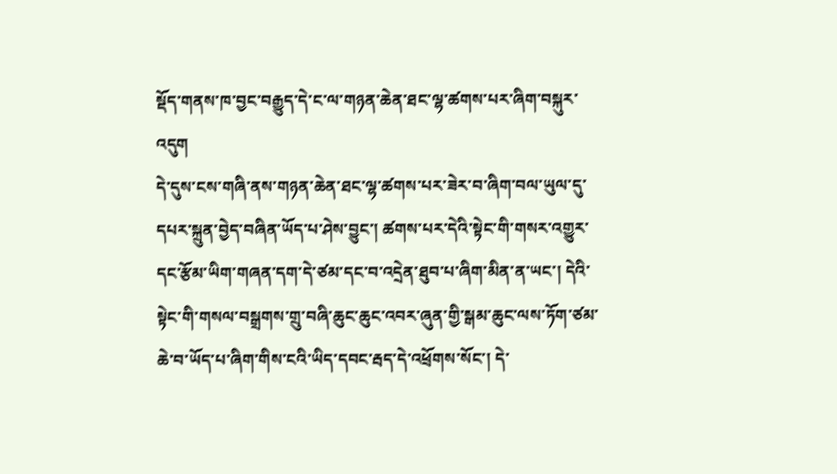སྡོད་གནས་ཁ་བྱང་བརྒྱུད་དེ་ང་ལ་གཉན་ཆེན་ཐང་ལྷ་ཚགས་པར་ཞིག་བསྐུར་འདུག
དེ་དུས་ངས་གཞི་ནས་གཉན་ཆེན་ཐང་ལྷ་ཚགས་པར་ཟེར་བ་ཞིག་བལ་ཡུལ་དུ་དཔར་སྐྲུན་བྱེད་བཞིན་ཡོད་པ་ཤེས་བྱུང་། ཚགས་པར་དེའི་སྟེང་གི་གསར་འགྱུར་དང་རྩོམ་ཡིག་གཞན་དག་དེ་ཙམ་དང་བ་འདྲེན་ཐུབ་པ་ཞིག་མིན་ན་ཡང་། དེའི་སྟེང་གི་གསལ་བསྒྲགས་གྲུ་བཞི་ཆུང་ཆུང་འབར་ཞུན་གྱི་སྒམ་ཆུང་ལས་ཏོག་ཙམ་ཆེ་བ་ཡོད་པ་ཞིག་གིས་ངའི་ཡིད་དབང་རྦད་དེ་འཕྲོགས་སོང་། དེ་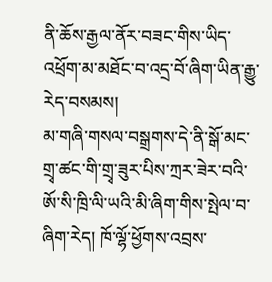ནི་ཆོས་རྒྱལ་ནོར་བཟང་གིས་ཡིད་འཕྲོག་མ་མཐོང་བ་འདྲ་བོ་ཞིག་ཡིན་རྒྱུ་རེད་བསམས།
མ་གཞི་གསལ་བསྒྲགས་དེ་ནི་སྒོ་མང་གྲྭ་ཚང་གི་གྲྭ་ཟུར་པིས་ཀྲར་ཟེར་བའི་ཨོ་སི་ཁྲི་ལི་ཡའི་མི་ཞིག་གིས་སྤེལ་བ་ཞིག་རེད། ཁོ་ལྷོ་ཕྱོགས་འབྲས་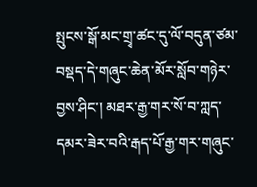སྤུངས་སྒོ་མང་གྲྭ་ཚང་དུ་ལོ་བདུན་ཙམ་བསྡད་དེ་གཞུང་ཆེན་མོར་སློབ་གཉེར་བྱས་ཤིང་། མཐར་རྒྱ་གར་སོ་བ་ཀླད་དམར་ཟེར་བའི་རྒད་པོ་རྒྱ་གར་གཞུང་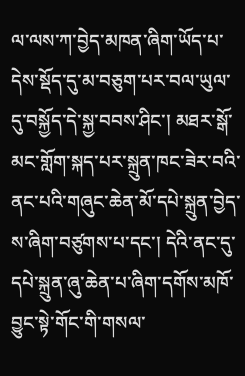ལ་ལས་ཀ་བྱེད་མཁན་ཞིག་ཡོད་པ་དེས་སྡོད་དུ་མ་བཅུག་པར་བལ་ཡུལ་དུ་བསྐྱོད་དེ་སྐྱ་བབས་ཤིང་། མཐར་སྒོ་མང་གློག་སྐད་པར་སྐྲུན་ཁང་ཟེར་བའི་ནང་པའི་གཞུང་ཆེན་མོ་དཔེ་སྐྲུན་བྱེད་ས་ཞིག་བཙུགས་པ་དང་། དེའི་ནང་དུ་དཔེ་སྐྲུན་ཞུ་ཆེན་པ་ཞིག་དགོས་མཁོ་བྱུང་སྟེ་གོང་གི་གསལ་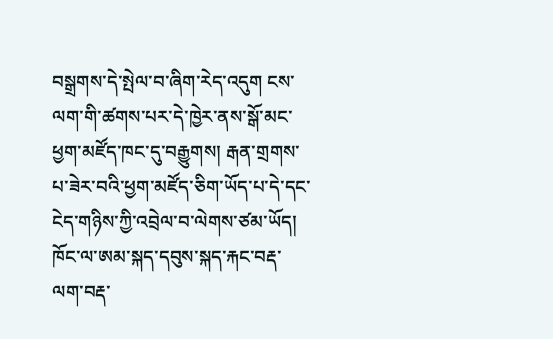བསྒྲགས་དེ་སྤེལ་བ་ཞིག་རེད་འདུག ངས་ལག་གི་ཚགས་པར་དེ་ཁྱེར་ནས་སྒོ་མང་ཕྱག་མཛོད་ཁང་དུ་བརྒྱུགས། རྒན་གྲགས་པ་ཟེར་བའི་ཕྱག་མཛོད་ཅིག་ཡོད་པ་དེ་དང་ངེད་གཉིས་ཀྱི་འབྲེལ་བ་ལེགས་ཙམ་ཡོད། ཁོང་ལ་ཨམ་སྐད་དབུས་སྐད་རྐང་བརྡ་ལག་བརྡ་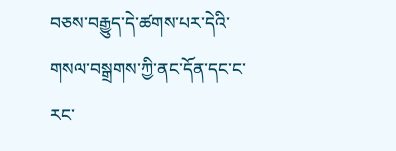བཅས་བརྒྱུད་དེ་ཚགས་པར་དེའི་གསལ་བསྒྲགས་ཀྱི་ནང་དོན་དང་ང་རང་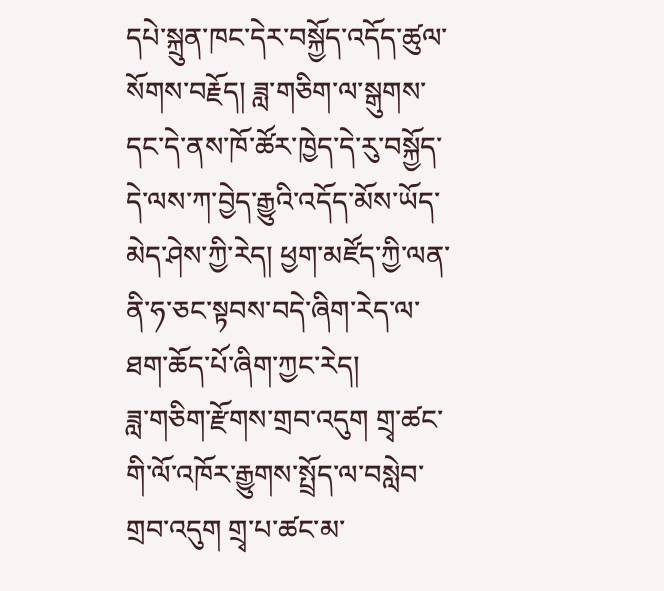དཔེ་སྐྲུན་ཁང་དེར་བསྐྱོད་འདོད་ཚུལ་སོགས་བརྗོད། ཟླ་གཅིག་ལ་སྒུགས་དང་དེ་ནས་ཁོ་ཚོར་ཁྱེད་དེ་རུ་བསྐྱོད་དེ་ལས་ཀ་བྱེད་རྒྱུའི་འདོད་མོས་ཡོད་མེད་ཤེས་ཀྱི་རེད། ཕྱག་མཛོད་ཀྱི་ལན་ནི་ཧ་ཅང་སྟབས་བདེ་ཞིག་རེད་ལ་ཐག་ཆོད་པོ་ཞིག་ཀྱང་རེད།
ཟླ་གཅིག་རྫོགས་གྲབ་འདུག གྲྭ་ཚང་གི་ལོ་འཁོར་རྒྱུགས་སྤྲོད་ལ་བསླེབ་གྲབ་འདུག གྲྭ་པ་ཚང་མ་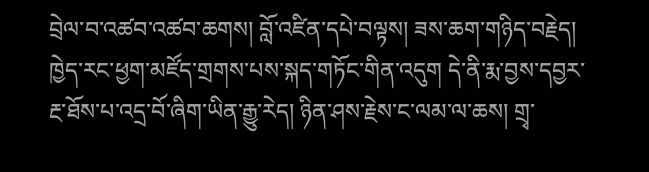བྲེལ་བ་འཚབ་འཚབ་ཆགས། བློ་འཛིན་དཔེ་བལྟས། ཟས་ཆག་གཉིད་བརྗེད། ཁྱེད་རང་ཕྱག་མཛོད་གྲགས་པས་སྐད་གཏོང་གིན་འདུག དེ་ནི་རྨ་བྱས་དབྱར་རྔ་ཐོས་པ་འདྲ་བོ་ཞིག་ཡིན་རྒྱུ་རེད། ཉིན་ཤས་རྗེས་ང་ལམ་ལ་ཆས། གྲྭ་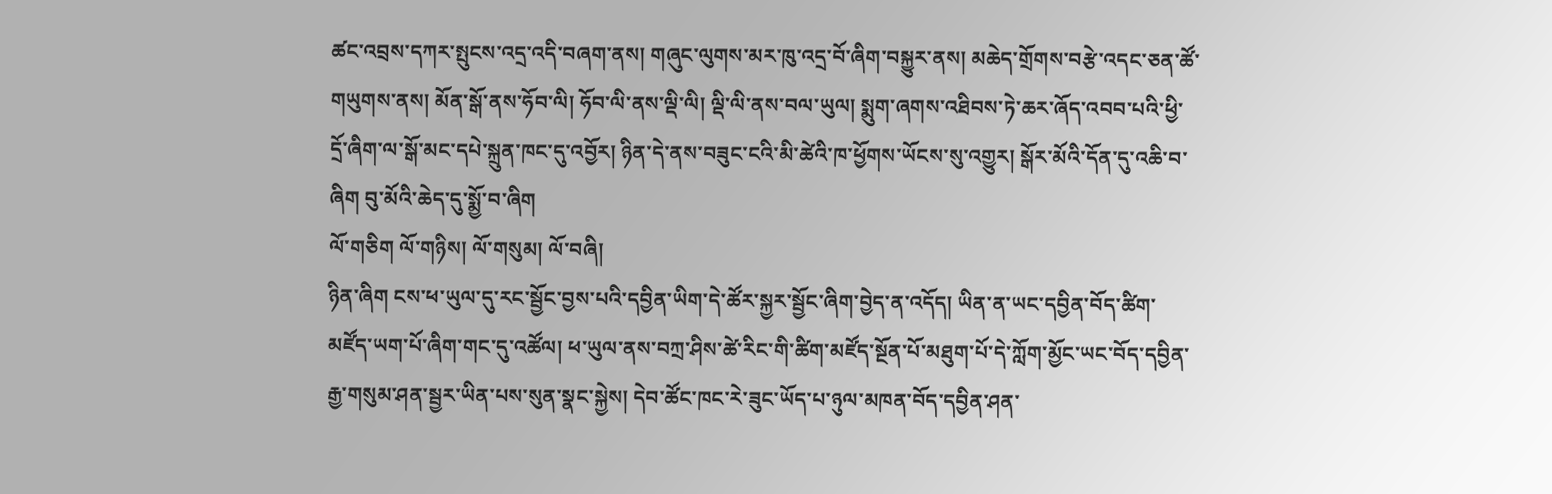ཚང་འབྲས་དཀར་སྤུངས་འདྲ་འདི་བཞག་ནས། གཞུང་ལུགས་མར་ཁུ་འདྲ་བོ་ཞིག་བསྐྱུར་ནས། མཆེད་གྲོགས་བརྩེ་འདང་ཅན་ཚོ་གཡུགས་ནས། མོན་སྒོ་ནས་ཧོབ་ལི། ཧོབ་ལི་ནས་ལྡི་ལི། ལྡི་ལི་ནས་བལ་ཡུལ། སྨུག་ཞགས་འཐིབས་ཏེ་ཆར་ཞོད་འབབ་པའི་ཕྱི་དྲོ་ཞིག་ལ་སྒོ་མང་དཔེ་སྐྲུན་ཁང་དུ་འབྱོར། ཉིན་དེ་ནས་བཟུང་ངའི་མི་ཚེའི་ཁ་ཕྱོགས་ཡོངས་སུ་འགྱུར། སྒོར་མོའི་དོན་དུ་འཆི་བ་ཞིག བུ་མོའི་ཆེད་དུ་སྨྱོ་བ་ཞིག
ལོ་གཅིག ལོ་གཉིས། ལོ་གསུམ། ལོ་བཞི།
ཉིན་ཞིག ངས་ཕ་ཡུལ་དུ་རང་སྦྱོང་བྱས་པའི་དབྱིན་ཡིག་དེ་ཚོར་སྐྱར་སྦྱོང་ཞིག་བྱེད་ན་འདོད། ཡིན་ན་ཡང་དབྱིན་བོད་ཚིག་མཛོད་ཡག་པོ་ཞིག་གང་དུ་འཚོལ། ཕ་ཡུལ་ནས་བཀྲ་ཤིས་ཚེ་རིང་གི་ཚིག་མཛོད་སྔོན་པོ་མཐུག་པོ་དེ་ཀློག་མྱོང་ཡང་བོད་དབྱིན་རྒྱ་གསུམ་ཤན་སྦྱར་ཡིན་པས་སུན་སྣང་སྐྱེས། དེབ་ཚོང་ཁང་རེ་ཟུང་ཡོད་པ་ཉུལ་མཁན་བོད་དབྱིན་ཤན་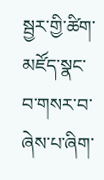སྦྱར་གྱི་ཚིག་མཛོད་སྣང་བ་གསར་བ་ཞེས་པ་ཞིག་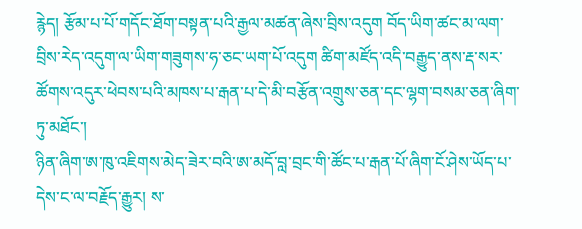རྙེད། རྩོམ་པ་པོ་གདོང་ཐོག་བསྟན་པའི་རྒྱལ་མཚན་ཞེས་བྲིས་འདུག བོད་ཡིག་ཚང་མ་ལག་བྲིས་རེད་འདུག་ལ་ཡིག་གཟུགས་ཧ་ཅང་ཡག་པོ་འདུག ཚིག་མཛོད་འདི་བརྒྱུད་ནས་རྡ་སར་ཚོགས་འདུར་ཕེབས་པའི་མཁས་པ་རྒན་པ་དེ་མི་བརྩོན་འགྲུས་ཅན་དང་ལྷག་བསམ་ཅན་ཞིག་ཏུ་མཐོང་།
ཉིན་ཞིག་ཨ་ཁུ་འཇིགས་མེད་ཟེར་བའི་ཨ་མདོ་བླ་བྲང་གི་ཚོང་པ་རྒན་པོ་ཞིག་ངོ་ཤེས་ཡོད་པ་དེས་ང་ལ་བརྗོད་རྒྱུར། ས་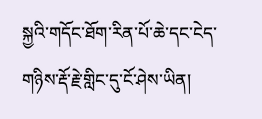སྐྱའི་གདོང་ཐོག་རིན་པོ་ཆེ་དང་ངེད་གཉིས་རྡོ་རྗེ་གླིང་དུ་ངོ་ཤེས་ཡིན།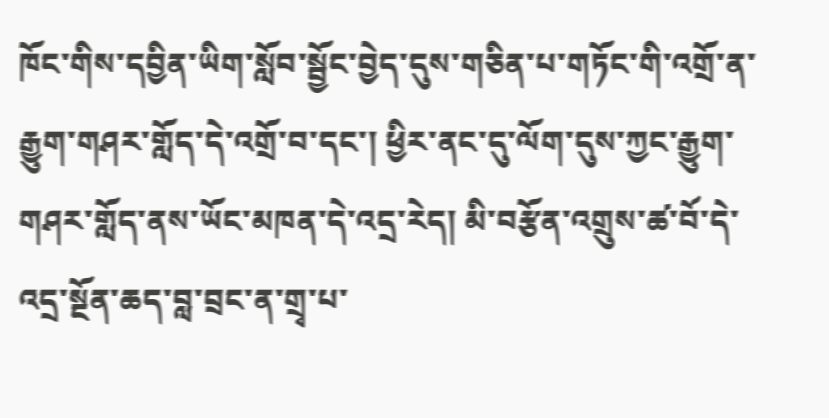ཁོང་གིས་དབྱིན་ཡིག་སློབ་སྦྱོང་བྱེད་དུས་གཅིན་པ་གཏོང་གི་འགྲོ་ན་རྒྱུག་གཤར་གློད་དེ་འགྲོ་བ་དང་། ཕྱིར་ནང་དུ་ལོག་དུས་ཀྱང་རྒྱུག་གཤར་གློད་ནས་ཡོང་མཁན་དེ་འདྲ་རེད། མི་བརྩོན་འགྲུས་ཚ་བོ་དེ་འདྲ་སྔོན་ཆད་བླ་བྲང་ན་གྲྭ་པ་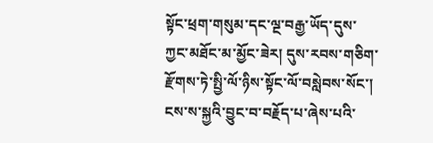སྟོང་ཕྲག་གསུམ་དང་ལྔ་བརྒྱ་ཡོད་དུས་ཀྱང་མཐོང་མ་མྱོང་ཟེར། དུས་རབས་གཅིག་རྫོགས་ཏེ་སྤྱི་ལོ་ཉིས་སྟོང་ལོ་བསླེབས་སོང་། ངས་ས་སྐྱའི་བྱུང་བ་བརྗོད་པ་ཞེས་པའི་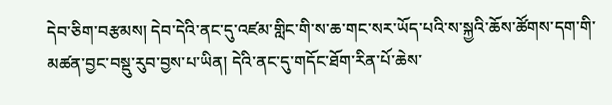དེབ་ཅིག་བརྩམས། དེབ་དེའི་ནང་དུ་འཛམ་གླིང་གི་ས་ཆ་གང་སར་ཡོད་པའི་ས་སྐྱའི་ཆོས་ཚོགས་དག་གི་མཚན་བྱང་བསྡུ་རུབ་བྱས་པ་ཡིན། དེའི་ནང་དུ་གདོང་ཐོག་རིན་པོ་ཆེས་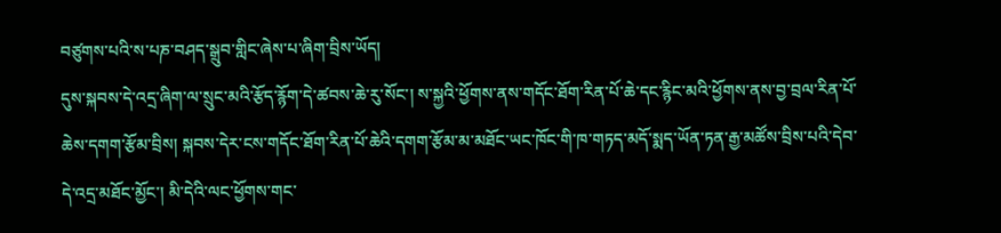བཙུགས་པའི་ས་པཎ་བཤད་སྒྲུབ་གླིང་ཞེས་པ་ཞིག་བྲིས་ཡོད།
དུས་སྐབས་དེ་འདྲ་ཞིག་ལ་སྲུང་མའི་རྩོད་རྙོག་དེ་ཚབས་ཆེ་རུ་སོང་། ས་སྐྱའི་ཕྱོགས་ནས་གདོང་ཐོག་རིན་པོ་ཆེ་དང་རྙིང་མའི་ཕྱོགས་ནས་བྱ་བྲལ་རིན་པོ་ཆེས་དགག་རྩོམ་བྲིས། སྐབས་དེར་ངས་གདོང་ཐོག་རིན་པོ་ཆེའི་དགག་རྩོམ་མ་མཐོང་ཡང་ཁོང་གི་ཁ་གཏད་མདོ་སྨད་ཡོན་ཏན་རྒྱ་མཚོས་བྲིས་པའི་དེབ་དེ་འདྲ་མཐོང་མྱོང་། མི་དེའི་ལང་ཕྱོགས་གང་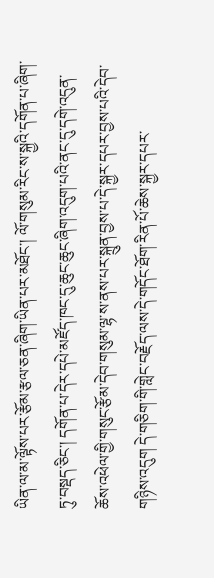ཡིན་ལ་མ་ལྟོས་པར་རྩོམ་རྩལ་ཅན་ཞིག་ཡིན་པར་མཐོང་། ལོ་གསུམ་རིང་ས་སྐྱའི་དགོན་པ་ཞིག་ཏུ་བསྡད་ཅིང་། དགོན་པ་དེར་དཔེ་མཛོད་ཁང་དུ་ཆུང་ཆུང་ཞིག་འདུག་པའི་ནང་དུ་དགེ་འདུན་ཆོས་འཕེལ་གྱི་གསུང་རྩོམ་དེབ་གསུམ་ལྷ་ས་ནས་པར་སྐྲུན་བྱས་པ་དེ་སྐྱར་དཔར་བྱས་པའི་དེབ་གཉིས་འདུག དེ་གཅིག་གི་གླེང་བརྗོད་ལས་དེ་གདོང་ཐོག་རིན་པོ་ཆེས་སྐྱར་དཔར་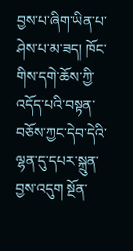བྱས་པ་ཞིག་ཡིན་པ་ཤེས་པ་མ་ཟད། ཁོང་གིས་དགེ་ཆོས་ཀྱི་འདོད་པའི་བསྟན་བཅོས་ཀྱང་དེབ་དེའི་ལྷན་དུ་དཔར་སྐྲུན་བྱས་འདུག སྔོན་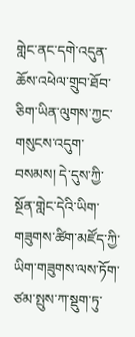གླེང་ནང་དགེ་འདུན་ཆོས་འཕེལ་གྲུབ་ཐོབ་ཅིག་ཡིན་ལུགས་ཀྱང་གསུངས་འདུག་བསམས། དེ་དུས་ཀྱི་སྔོན་གླེང་དེའི་ཡིག་གཟུགས་ཚིག་མཛོད་ཀྱི་ཡིག་གཟུགས་ལས་ཏོག་ཙམ་སྤུས་ཀ་སྡུག་ཏུ་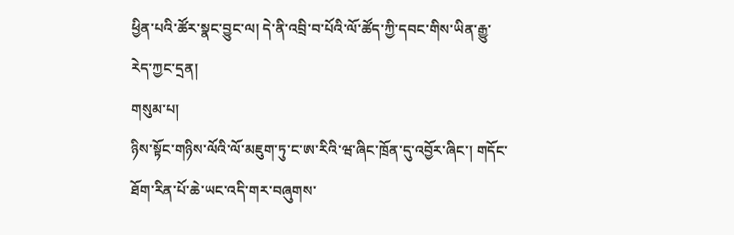ཕྱིན་པའི་ཚོར་སྣང་བྱུང་ལ། དེ་ནི་འབྲི་བ་པོའི་ལོ་ཚོད་ཀྱི་དབང་གིས་ཡིན་རྒྱུ་རེད་ཀྱང་དྲན།
གསུམ་པ།
ཉིས་སྟོང་གཉིས་ལོའི་ལོ་མཇུག་ཏུ་ང་ཨ་རིའི་ཝ་ཞིང་ཁྲོན་དུ་འབྱོར་ཞིང་། གདོང་ཐོག་རིན་པོ་ཆེ་ཡང་འདི་གར་བཞུགས་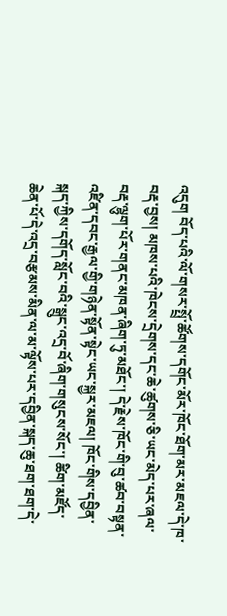འདུག བོད་པའི་ལོ་གསར་སྤྲོ་ཚོགས་དགོང་མོར་ཁོང་ཐོག་མར་མཇལ་དེ་ཁ་བརྡ་བྱས། མཁས་པའི་ཁེངས་དྲེགས་དང་ཆེ་ཚུགས་ཅི་ཡང་མེད་པར་ཞལ་བརྡ་ལྷུག་པོར་གནང་མཁན་ཞིག་ཏུ་མཐོང་། དེ་རྗེས་ཁོང་གི་བུ་ཚབ་བསྟན་འཛིན་དབང་རྒྱལ་གྱི་གཉེན་སྟོན་སྟེང་ཡང་སྐྱར་མཇལ། ཁོང་གིས་དབྱིན་སྐད་ཀྱིས་དགོད་སློང་བའི་སྒྲུང་འདྲ་བོ་ཞིག་གསུངས་སོང་། ཚིག་མཛོད་ཆེན་པོ་དེ་འདྲ་བརྩམས་མིན་ལ་མ་ལྟོས་པར་དབྱིན་སྐད་ཆུ་ཐག་ཐག་དེ་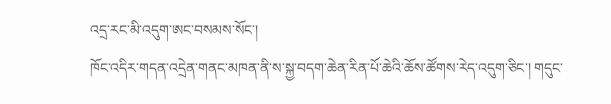འདྲ་རང་མི་འདུག་ཨང་བསམས་སོང་།
ཁོང་འདིར་གདན་འདྲེན་གནང་མཁན་ནི་ས་སྐྱ་བདག་ཆེན་རིན་པོ་ཆེའི་ཆོས་ཚོགས་རེད་འདུག་ཅིང་། གདུང་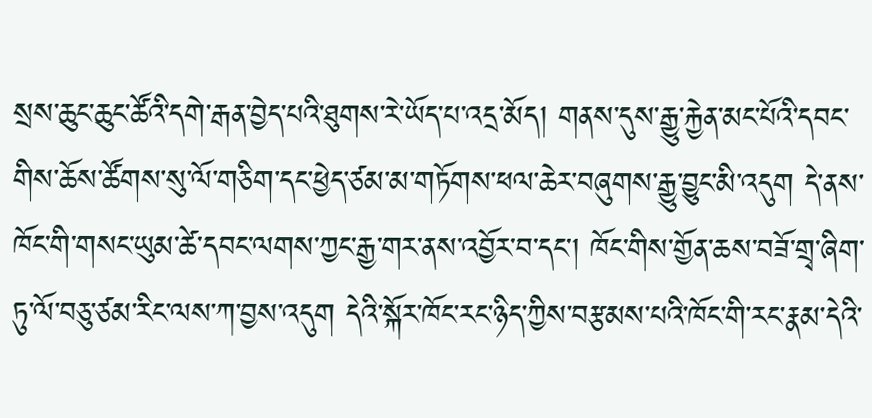སྲས་ཆུང་ཆུང་ཚོའི་དགེ་རྒན་བྱེད་པའི་ཐུགས་རེ་ཡོད་པ་འདྲ་མོད། གནས་དུས་རྒྱུ་རྐྱེན་མང་པོའི་དབང་གིས་ཆོས་ཚོགས་སུ་ལོ་གཅིག་དང་ཕྱེད་ཙམ་མ་གཏོགས་ཕལ་ཆེར་བཞུགས་རྒྱུ་བྱུང་མི་འདུག དེ་ནས་ཁོང་གི་གསང་ཡུམ་ཚེ་དབང་ལགས་ཀྱང་རྒྱ་གར་ནས་འབྱོར་བ་དང་། ཁོང་གིས་གྱོན་ཆས་བཟོ་གྲྭ་ཞིག་ཏུ་ལོ་བཅུ་ཙམ་རིང་ལས་ཀ་བྱས་འདུག དེའི་སྐོར་ཁོང་རང་ཉིད་ཀྱིས་བརྩམས་པའི་ཁོང་གི་རང་རྣམ་དེའི་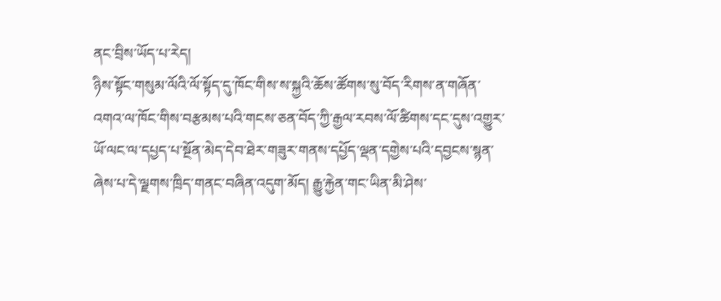ནང་བྲིས་ཡོད་པ་རེད།
ཉིས་སྟོང་གསུམ་ལོའི་ལོ་སྟོད་དུ་ཁོང་གིས་ས་སྐྱའི་ཆོས་ཚོགས་སུ་བོད་རིགས་ན་གཞོན་འགའ་ལ་ཁོང་གིས་བརྩམས་པའི་གངས་ཅན་བོད་ཀྱི་རྒྱལ་རབས་ལོ་ཚིགས་དང་དུས་འགྱུར་ཡོ་ལང་ལ་དཔྱད་པ་སྔོན་མེད་དེབ་ཐེར་གཟུར་གནས་དཔྱོད་ལྡན་དགྱེས་པའི་དབྱངས་སྙན་ཞེས་པ་དེ་ལྗགས་ཁྲིད་གནང་བཞིན་འདུག་མོད། རྒྱུ་རྐྱེན་གང་ཡིན་མི་ཤེས་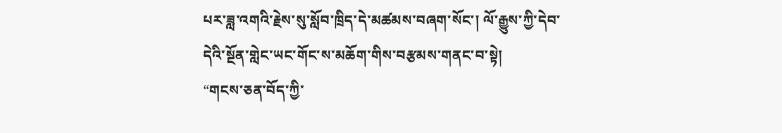པར་ཟླ་འགའི་རྗེས་སུ་སློབ་ཁྲིད་དེ་མཚམས་བཞག་སོང་། ལོ་རྒྱུས་ཀྱི་དེབ་དེའི་སྔོན་གླེང་ཡང་གོང་ས་མཆོག་གིས་བརྩམས་གནང་བ་སྟེ།
“གངས་ཅན་བོད་ཀྱི་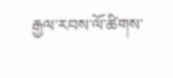རྒྱལ་རབས་ལོ་ཚིགས་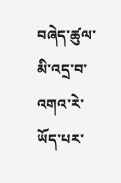བཞེད་ཚུལ་མི་འདྲ་བ་འགའ་རེ་ཡོད་པར་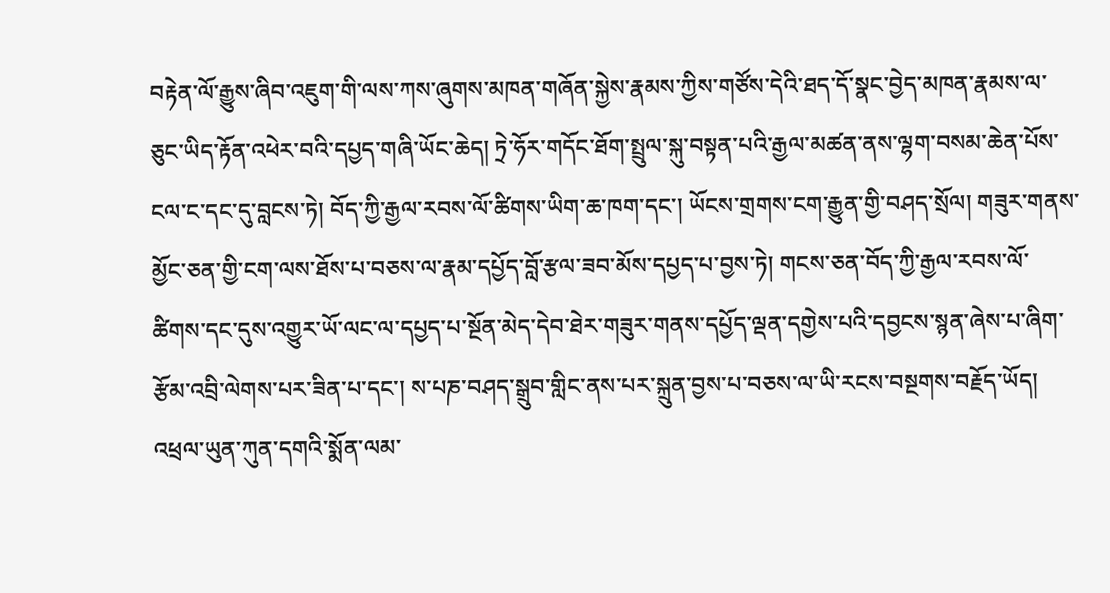བརྟེན་ལོ་རྒྱུས་ཞིབ་འཇུག་གི་ལས་ཀས་ཞུགས་མཁན་གཞོན་སྐྱེས་རྣམས་ཀྱིས་གཙོས་དེའི་ཐད་དོ་སྣང་བྱེད་མཁན་རྣམས་ལ་ཅུང་ཡིད་རྟོན་འཕེར་བའི་དཔྱད་གཞི་ཡོང་ཆེད། ཏྲེ་ཧོར་གདོང་ཐོག་སྤྲུལ་སྐུ་བསྟན་པའི་རྒྱལ་མཚན་ནས་ལྷག་བསམ་ཆེན་པོས་ངལ་ང་དང་དུ་བླངས་ཏེ། བོད་ཀྱི་རྒྱལ་རབས་ལོ་ཚིགས་ཡིག་ཆ་ཁག་དང་། ཡོངས་གྲགས་ངག་རྒྱུན་གྱི་བཤད་སྲོལ། གཟུར་གནས་མྱོང་ཅན་གྱི་ངག་ལས་ཐོས་པ་བཅས་ལ་རྣམ་དཔྱོད་བློ་རྩལ་ཟབ་མོས་དཔྱད་པ་བྱས་ཏེ། གངས་ཅན་བོད་ཀྱི་རྒྱལ་རབས་ལོ་ཚིགས་དང་དུས་འགྱུར་ཡོ་ལང་ལ་དཔྱད་པ་སྔོན་མེད་དེབ་ཐེར་གཟུར་གནས་དཔྱོད་ལྡན་དགྱེས་པའི་དབྱངས་སྙན་ཞེས་པ་ཞིག་རྩོམ་འབྲི་ལེགས་པར་ཟིན་པ་དང་། ས་པཎ་བཤད་སྒྲུབ་གླིང་ནས་པར་སྐྲུན་བྱས་པ་བཅས་ལ་ཡི་རངས་བསྔགས་བརྗོད་ཡོད། འཕྲལ་ཡུན་ཀུན་དགའི་སྨོན་ལམ་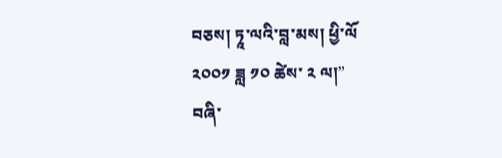བཅས། ཏཱ་ལའི་བླ་མས། ཕྱི་ལོ ༢༠༠༡ ཟླ ༡༠ ཚེས་ ༢ ལ།”
བཞི་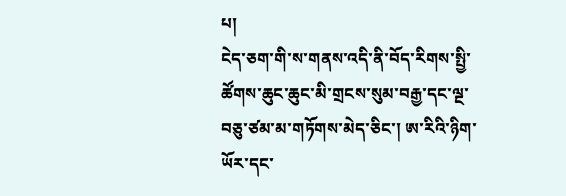པ།
ངེད་ཅག་གི་ས་གནས་འདི་ནི་བོད་རིགས་སྤྱི་ཚོགས་ཆུང་ཆུང་མི་གྲངས་སུམ་བརྒྱ་དང་ལྔ་བཅུ་ཙམ་མ་གཏོགས་མེད་ཅིང་། ཨ་རིའི་ཉིག་ཡོར་དང་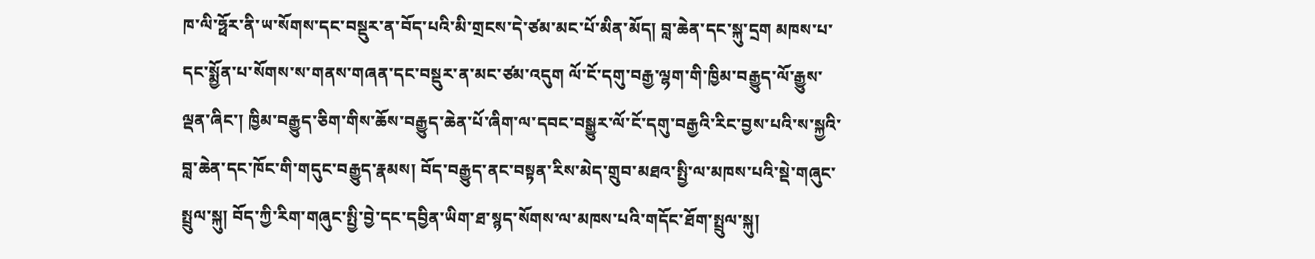ཁ་ལི་ཧྥོར་ནི་ཡ་སོགས་དང་བསྡུར་ན་བོད་པའི་མི་གྲངས་དེ་ཙམ་མང་པོ་མིན་མོད། བླ་ཆེན་དང་སྐུ་དྲག མཁས་པ་དང་སྨྱོན་པ་སོགས་ས་གནས་གཞན་དང་བསྡུར་ན་མང་ཙམ་འདུག ལོ་ངོ་དགུ་བརྒྱ་ལྷག་གི་ཁྱིམ་བརྒྱུད་ལོ་རྒྱུས་ལྡན་ཞིང་། ཁྱིམ་བརྒྱུད་ཅིག་གིས་ཆོས་བརྒྱུད་ཆེན་པོ་ཞིག་ལ་དབང་བསྒྱུར་ལོ་ངོ་དགུ་བརྒྱའི་རིང་བྱས་པའི་ས་སྐྱའི་བླ་ཆེན་དང་ཁོང་གི་གདུང་བརྒྱུད་རྣམས། བོད་བརྒྱུད་ནང་བསྟན་རིས་མེད་གྲུབ་མཐའ་སྤྱི་ལ་མཁས་པའི་སྡེ་གཞུང་སྤྲུལ་སྐུ། བོད་ཀྱི་རིག་གཞུང་སྤྱི་བྱེ་དང་དབྱིན་ཡིག་ཐ་སྙད་སོགས་ལ་མཁས་པའི་གདོང་ཐོག་སྤྲུལ་སྐུ།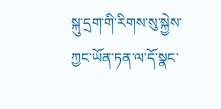སྐུ་དྲག་གི་རིགས་སུ་སྐྱེས་ཀྱང་ཡོན་ཏན་ལ་དོ་སྣང་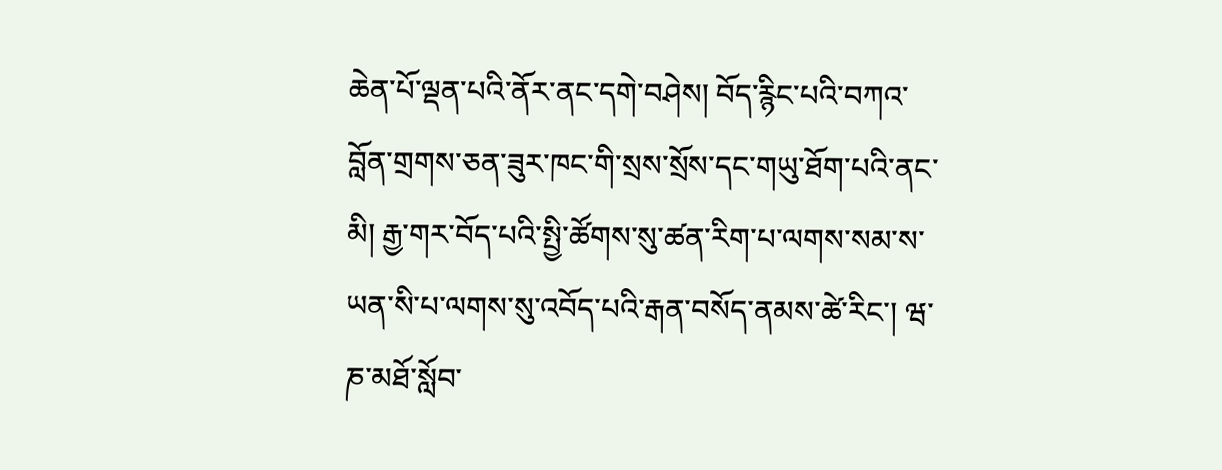ཆེན་པོ་ལྡན་པའི་ནོར་ནང་དགེ་བཤེས། བོད་རྙིང་པའི་བཀའ་བློན་གྲགས་ཅན་ཟུར་ཁང་གི་སྲས་སྲོས་དང་གཡུ་ཐོག་པའི་ནང་མི། རྒྱ་གར་བོད་པའི་སྤྱི་ཚོགས་སུ་ཚན་རིག་པ་ལགས་སམ་ས་ཡན་སི་པ་ལགས་སུ་འབོད་པའི་རྒན་བསོད་ནམས་ཚེ་རིང་། ཝ་ཎ་མཐོ་སློབ་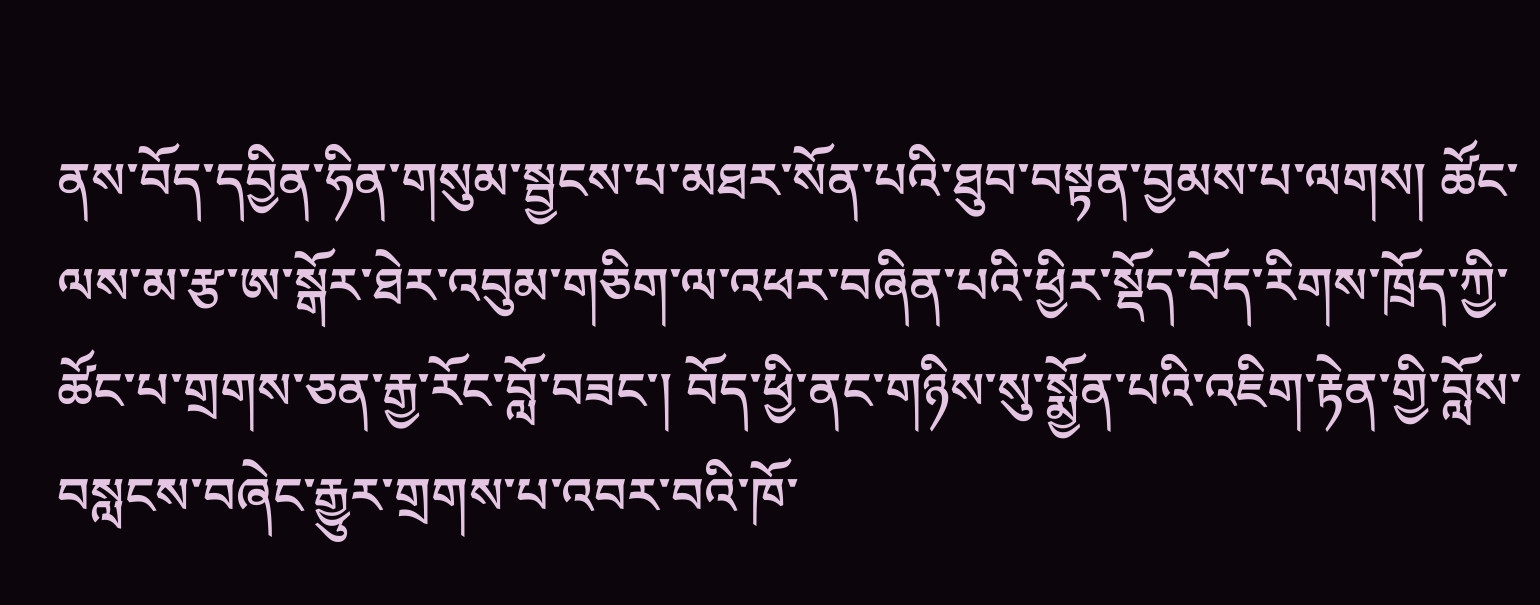ནས་བོད་དབྱིན་ཧིན་གསུམ་སྦྱངས་པ་མཐར་སོན་པའི་ཐུབ་བསྟན་བྱམས་པ་ལགས། ཚོང་ལས་མ་རྩ་ཨ་སྒོར་ཐེར་འབུམ་གཅིག་ལ་འཕར་བཞིན་པའི་ཕྱིར་སྡོད་བོད་རིགས་ཁྲོད་ཀྱི་ཚོང་པ་གྲགས་ཅན་རྒྱ་རོང་བློ་བཟང་། བོད་ཕྱི་ནང་གཉིས་སུ་སྨྱོན་པའི་འཇིག་རྟེན་གྱི་བློས་བསླངས་བཞེང་རྒྱུར་གྲགས་པ་འབར་བའི་ཁོ་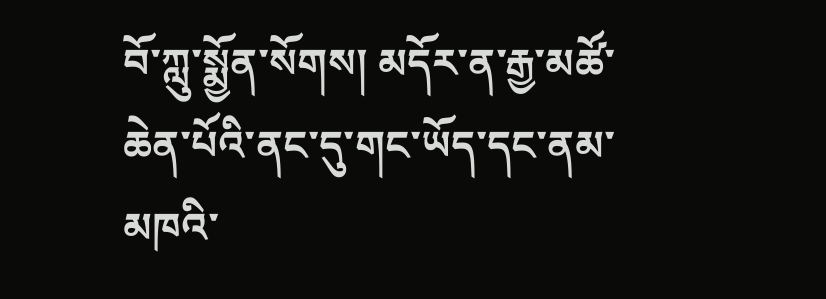བོ་ཀླུ་སྨྱོན་སོགས། མདོར་ན་རྒྱ་མཚོ་ཆེན་པོའི་ནང་དུ་གང་ཡོད་དང་ནམ་མཁའི་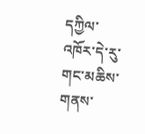དཀྱིལ་འཁོར་དེ་རུ་གང་མཆིས་གནས་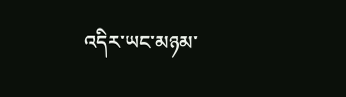འདིར་ཡང་མཉམ་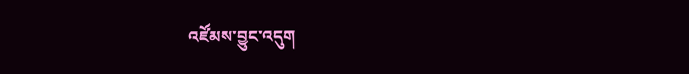འཛོམས་བྱུང་འདུག